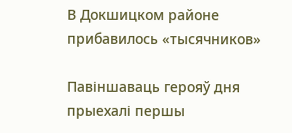В Докшицком районе прибавилось «тысячников»

Павіншаваць герояў дня прыехалі першы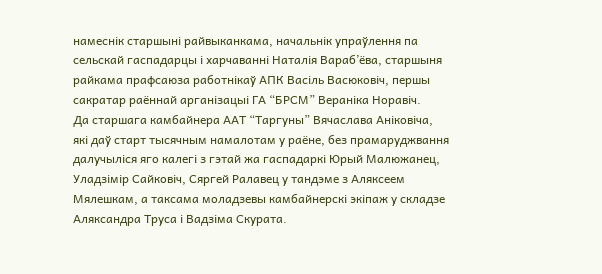намеснік старшыні райвыканкама, начальнік упраўлення па сельскай гаспадарцы і харчаванні Наталія Вараб’ёва, старшыня райкама прафсаюза работнікаў АПК Васіль Васюковіч, першы сакратар раённай арганізацыі ГА “БРСМ” Вераніка Норавіч.
Да старшага камбайнера ААТ “Таргуны” Вячаслава Аніковіча, які даў старт тысячным намалотам у раёне, без прамаруджвання далучыліся яго калегі з гэтай жа гаспадаркі Юрый Малюжанец, Уладзімір Сайковіч, Сяргей Ралавец у тандэме з Аляксеем Мялешкам, а таксама моладзевы камбайнерскі экіпаж у складзе Аляксандра Труса і Вадзіма Скурата.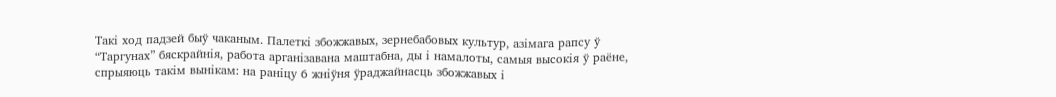Такі ход падзей быў чаканым. Палеткі збожжавых, зернебабовых культур, азімага рапсу ў “Таргунах” бяскрайнія, работа арганізавана маштабна, ды і намалоты, самыя высокія ў раёне, спрыяюць такім вынікам: на раніцу 6 жніўня ўраджайнасць збожжавых і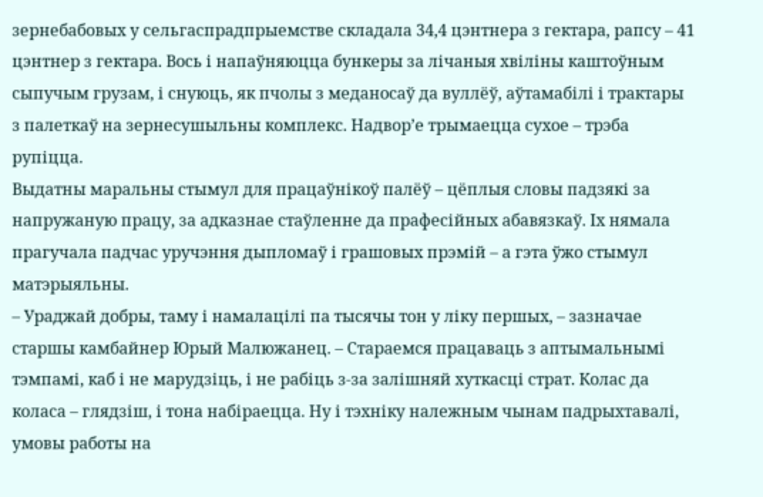зернебабовых у сельгаспрадпрыемстве складала 34,4 цэнтнера з гектара, рапсу – 41 цэнтнер з гектара. Вось і напаўняюцца бункеры за лічаныя хвіліны каштоўным сыпучым грузам, і снуюць, як пчолы з меданосаў да вуллёў, аўтамабілі і трактары з палеткаў на зернесушыльны комплекс. Надвор’е трымаецца сухое – трэба рупіцца.
Выдатны маральны стымул для працаўнікоў палёў – цёплыя словы падзякі за напружаную працу, за адказнае стаўленне да прафесійных абавязкаў. Іх нямала прагучала падчас уручэння дыпломаў і грашовых прэмій – а гэта ўжо стымул матэрыяльны.
– Ураджай добры, таму і намалацілі па тысячы тон у ліку першых, – зазначае старшы камбайнер Юрый Малюжанец. – Стараемся працаваць з аптымальнымі тэмпамі, каб і не марудзіць, і не рабіць з-за залішняй хуткасці страт. Колас да коласа – глядзіш, і тона набіраецца. Ну і тэхніку належным чынам падрыхтавалі, умовы работы на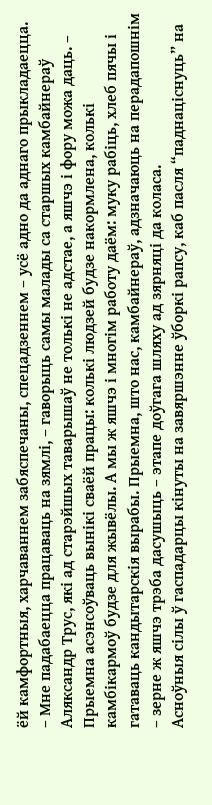ёй камфортныя, харчаваннем забяспечаны, спецадзеннем – усё адно да аднаго прыкладаецца.
– Мне падабаецца працаваць на зямлі, – гаворыць самы малады са старшых камбайнераў Аляксандр Трус, які ад старэйшых таварышаў не толькі не адстае, а яшчэ і фору можа даць. – Прыемна асэнсоўваць вынікі сваёй працы: колькі людзей будзе накормлена, колькі камбікармоў будзе для жывёлы. А мы ж яшчэ і многім работу даём: муку рабіць, хлеб пячы і гатаваць кандытарскія вырабы. Прыемна, што нас, камбайнераў, адзначаюць на перадапошнім – зерне ж яшчэ трэба дасушыць – этапе доўгага шляху ад зярняці да коласа.
Асноўныя сілы ў гаспадарцы кінуты на завяршэнне ўборкі рапсу, каб пасля “паднаціснуць” на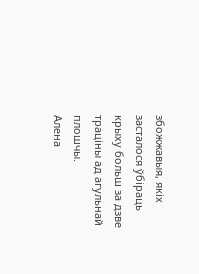збожжавыя, якіх засталося ўбіраць крыху больш за дзве траціны ад агульнай плошчы.
Алена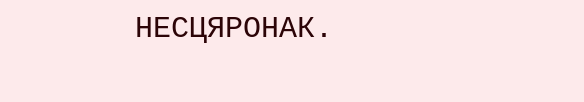НЕСЦЯРОНАК.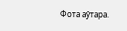Фота аўтара.